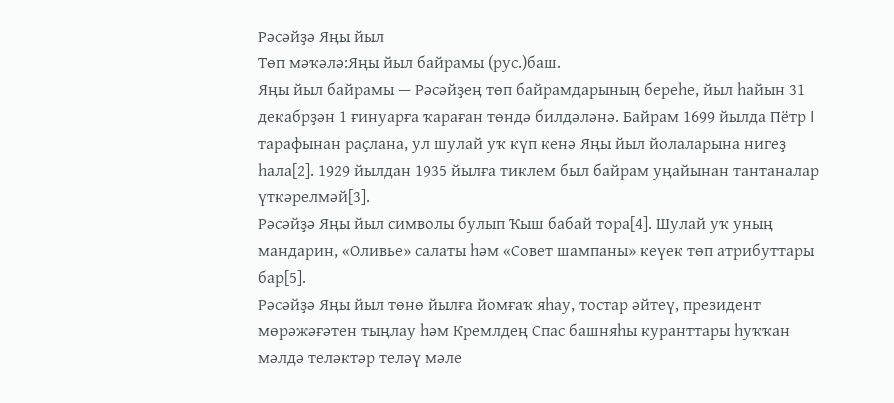Рәсәйҙә Яңы йыл
Төп мәҡәлә:Яңы йыл байрамы (рус.)баш.
Яңы йыл байрамы — Рәсәйҙең төп байрамдарының береһе, йыл һайын 31 декабрҙән 1 ғинуарға ҡараған төндә билдәләнә. Байрам 1699 йылда Пётр I тарафынан раҫлана, ул шулай уҡ күп кенә Яңы йыл йолаларына нигеҙ һала[2]. 1929 йылдан 1935 йылға тиклем был байрам уңайынан тантаналар үткәрелмәй[3].
Рәсәйҙә Яңы йыл символы булып Ҡыш бабай тора[4]. Шулай уҡ уның мандарин, «Оливье» салаты һәм «Совет шампаны» кеүек төп атрибуттары бар[5].
Рәсәйҙә Яңы йыл төнө йылға йомғаҡ яһау, тостар әйтеү, президент мөрәжәғәтен тыңлау һәм Кремлдең Спас башняһы куранттары һуҡҡан мәлдә теләктәр теләү мәле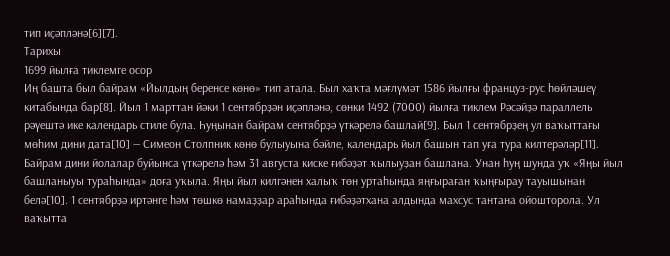тип иҫәпләнә[6][7].
Тарихы
1699 йылға тиклемге осор
Иң башта был байрам «Йылдың беренсе көнө» тип атала. Был хаҡта мәғлүмәт 1586 йылғы француз-рус һөйләшеү китабында бар[8]. Йыл 1 марттан йәки 1 сентябрҙән иҫәпләнә, сөнки 1492 (7000) йылға тиклем Рәсәйҙә параллель рәүештә ике календарь стиле була. Һуңынан байрам сентябрҙә үткәрелә башлай[9]. Был 1 сентябрҙең ул ваҡыттағы мөһим дини дата[10] — Симеон Столпник көнө булыуына бәйле, календарь йыл башын тап уға тура килтерәләр[11].
Байрам дини йолалар буйынса үткәрелә һәм 31 августа киске ғибәҙәт ҡылыуҙан башлана. Унан һуң шунда уҡ «Яңы йыл башланыуы тураһында» доға уҡыла. Яңы йыл килгәнен халыҡ төн уртаһында яңғыраған ҡыңғырау тауышынан белә[10]. 1 сентябрҙә иртәнге һәм төшкө намаҙҙар араһында ғибәҙәтхана алдында махсус тантана ойошторола. Ул ваҡытта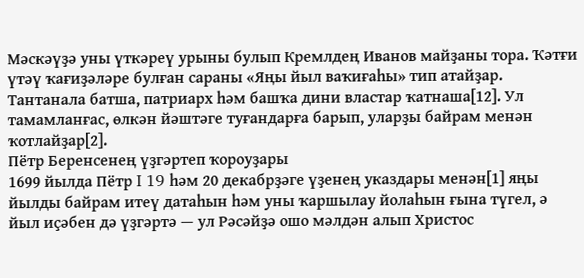Мәскәүҙә уны үткәреү урыны булып Кремлдең Иванов майҙаны тора. Ҡәтғи үтәү ҡағиҙәләре булған сараны «Яңы йыл ваҡиғаһы» тип атайҙар. Тантанала батша, патриарх һәм башҡа дини властар ҡатнаша[12]. Ул тамамланғас, өлкән йәштәге туғандарға барып, уларҙы байрам менән ҡотлайҙар[2].
Пётр Беренсенең үҙгәртеп ҡороуҙары
1699 йылда Пётр I 19 һәм 20 декабрҙәге үҙенең указдары менән[1] яңы йылды байрам итеү датаһын һәм уны ҡаршылау йолаһын ғына түгел, ә йыл иҫәбен дә үҙгәртә — ул Рәсәйҙә ошо мәлдән алып Христос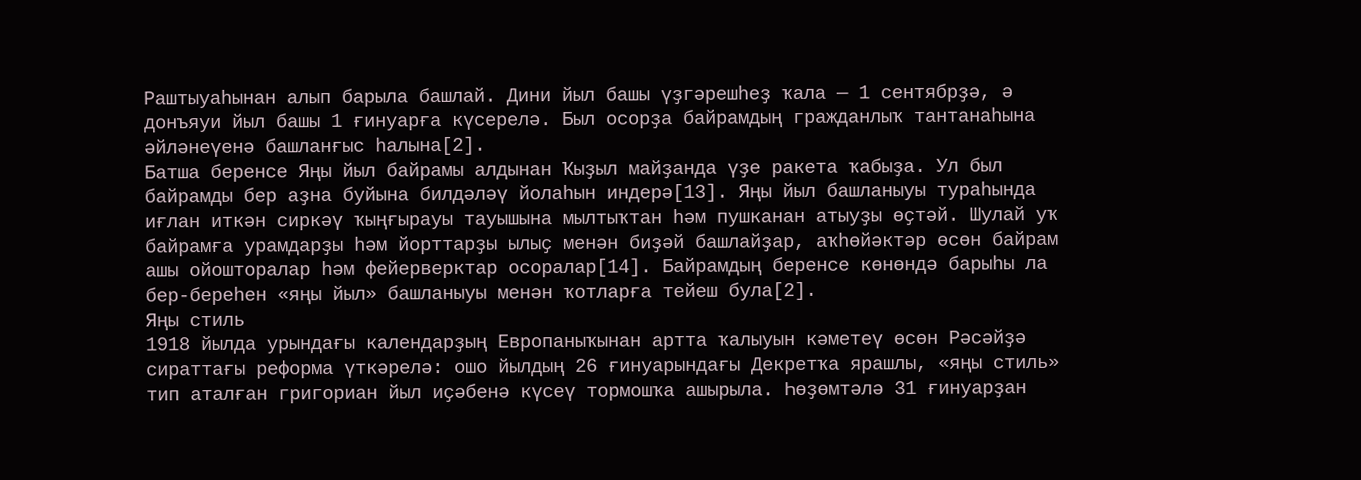Раштыуаһынан алып барыла башлай. Дини йыл башы үҙгәрешһеҙ ҡала — 1 сентябрҙә, ә донъяуи йыл башы 1 ғинуарға күсерелә. Был осорҙа байрамдың гражданлыҡ тантанаһына әйләнеүенә башланғыс һалына[2].
Батша беренсе Яңы йыл байрамы алдынан Ҡыҙыл майҙанда үҙе ракета ҡабыҙа. Ул был байрамды бер аҙна буйына билдәләү йолаһын индерә[13]. Яңы йыл башланыуы тураһында иғлан иткән сиркәү ҡыңғырауы тауышына мылтыҡтан һәм пушканан атыуҙы өҫтәй. Шулай уҡ байрамға урамдарҙы һәм йорттарҙы ылыҫ менән биҙәй башлайҙар, аҡһөйәктәр өсөн байрам ашы ойошторалар һәм фейерверктар осоралар[14]. Байрамдың беренсе көнөндә барыһы ла бер-береһен «яңы йыл» башланыуы менән ҡотларға тейеш була[2].
Яңы стиль
1918 йылда урындағы календарҙың Европаныҡынан артта ҡалыуын кәметеү өсөн Рәсәйҙә сираттағы реформа үткәрелә: ошо йылдың 26 ғинуарындағы Декретҡа ярашлы, «яңы стиль» тип аталған григориан йыл иҫәбенә күсеү тормошҡа ашырыла. Һөҙөмтәлә 31 ғинуарҙан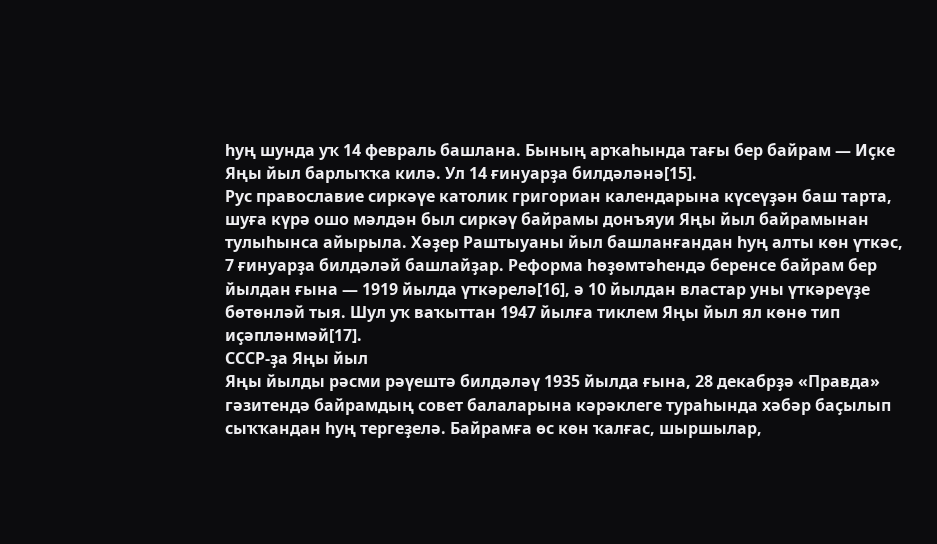һуң шунда уҡ 14 февраль башлана. Бының арҡаһында тағы бер байрам — Иҫке Яңы йыл барлыҡҡа килә. Ул 14 ғинуарҙа билдәләнә[15].
Рус православие сиркәүе католик григориан календарына күсеүҙән баш тарта, шуға күрә ошо мәлдән был сиркәү байрамы донъяуи Яңы йыл байрамынан тулыһынса айырыла. Хәҙер Раштыуаны йыл башланғандан һуң алты көн үткәс, 7 ғинуарҙа билдәләй башлайҙар. Реформа һөҙөмтәһендә беренсе байрам бер йылдан ғына — 1919 йылда үткәрелә[16], ә 10 йылдан властар уны үткәреүҙе бөтөнләй тыя. Шул уҡ ваҡыттан 1947 йылға тиклем Яңы йыл ял көнө тип иҫәпләнмәй[17].
СССР-ҙа Яңы йыл
Яңы йылды рәсми рәүештә билдәләү 1935 йылда ғына, 28 декабрҙә «Правда» гәзитендә байрамдың совет балаларына кәрәклеге тураһында хәбәр баҫылып сыҡҡандан һуң тергеҙелә. Байрамға өс көн ҡалғас, шыршылар,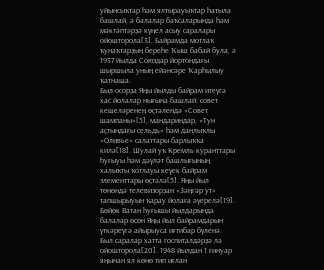уйынсыҡтар һәм ялтырауыҡтар һатыла башлай, ә балалар баҡсаларында һәм мәктәптәрҙә күңел асыу саралары ойошторола[3]. Байрамда мотлаҡ ҡунаҡтарҙың береһе Ҡыш бабай була, ә 1937 йылда Союздар йортондағы шыршыла уның ейәнсәре Ҡарһылыу ҡатнаша.
Был осорҙа Яңы йылды байрам итеүгә хас йолалар нығына башлай: совет кешеләренең өҫтәлендә «Совет шампаны»[5], мандариндар, «Тун аҫтындағы сельдь» һәм данлыҡлы «Оливье» салаттары барлыҡҡа килә[18]. Шулай уҡ Кремль куранттары һуғыуы һәм дәүләт башлығының халыҡты ҡотлауы кеүек байрам элементтары өҫтәлә[5]. Яңы йыл төнөндә телевизорҙан «Зәңгәр ут» тапшырыуын ҡарау йолаға әүерелә[19].
Бөйөк Ватан һуғышы йылдарында балалар өсөн Яңы йыл байрамдарын үткәреүгә айырыуса иғтибар бүленә. Был саралар хатта госпиталдәрҙә лә ойошторола[20]. 1948 йылдан 1 ғинуар яңынан ял көнө тип иғлан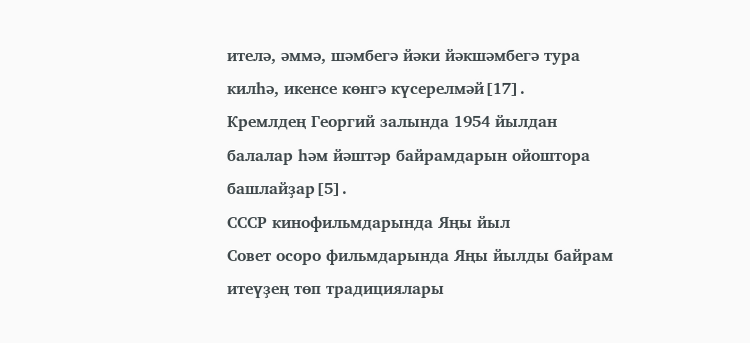ителә, әммә, шәмбегә йәки йәкшәмбегә тура килһә, икенсе көнгә күсерелмәй[17].
Кремлдең Георгий залында 1954 йылдан балалар һәм йәштәр байрамдарын ойоштора башлайҙар[5].
СССР кинофильмдарында Яңы йыл
Совет осоро фильмдарында Яңы йылды байрам итеүҙең төп традициялары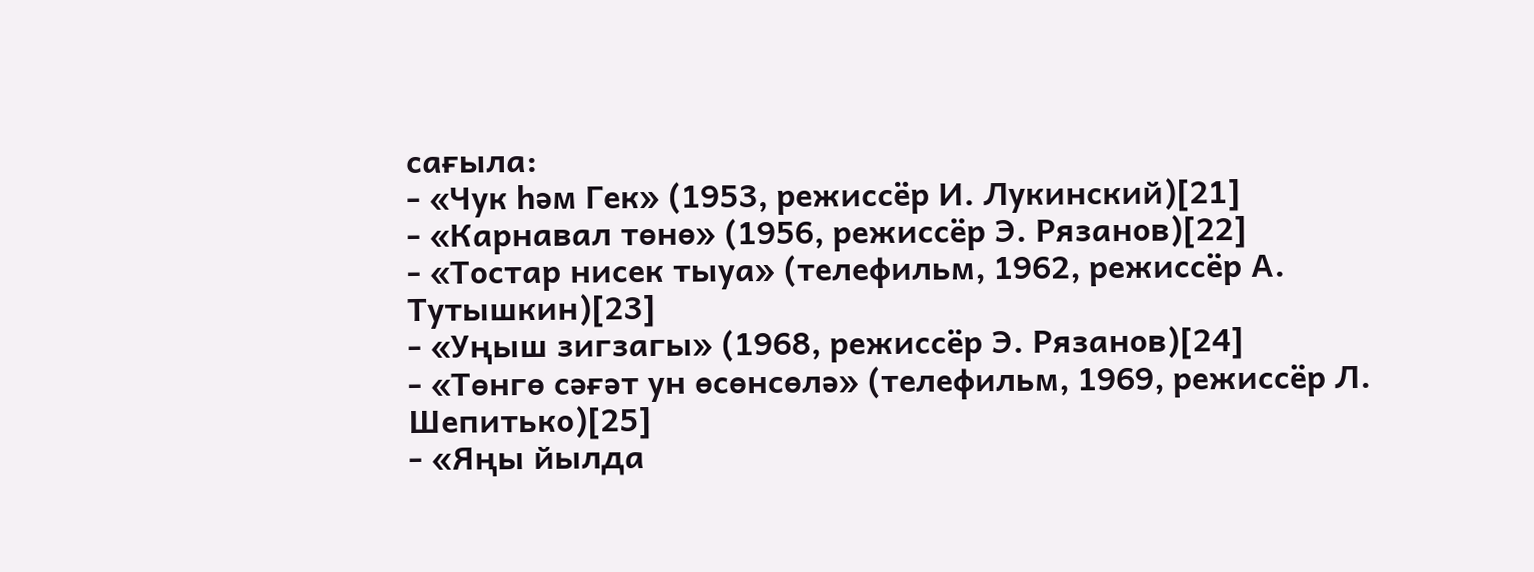сағыла:
- «Чук һәм Гек» (1953, режиссёр И. Лукинский)[21]
- «Карнавал төнө» (1956, режиссёр Э. Рязанов)[22]
- «Тостар нисек тыуа» (телефильм, 1962, режиссёр А. Тутышкин)[23]
- «Уңыш зигзагы» (1968, режиссёр Э. Рязанов)[24]
- «Төнгө сәғәт ун өсөнсөлә» (телефильм, 1969, режиссёр Л. Шепитько)[25]
- «Яңы йылда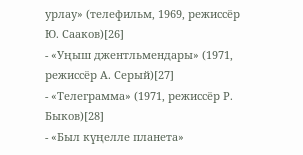урлау» (телефильм, 1969, режиссёр Ю. Сааков)[26]
- «Уңыш джентльмендары» (1971, режиссёр А. Серый)[27]
- «Телеграмма» (1971, режиссёр Р. Быков)[28]
- «Был күңелле планета»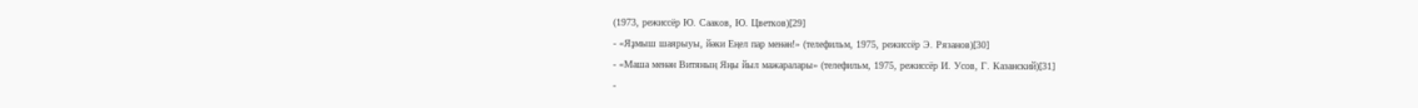(1973, режиссёр Ю. Сааков, Ю. Цветков)[29]
- «Яҙмыш шаярыуы, йәки Еңел пар менән!» (телефильм, 1975, режиссёр Э. Рязанов)[30]
- «Маша менән Витяның Яңы йыл мажаралары» (телефильм, 1975, режиссёр И. Усов, Г. Казанский)[31]
-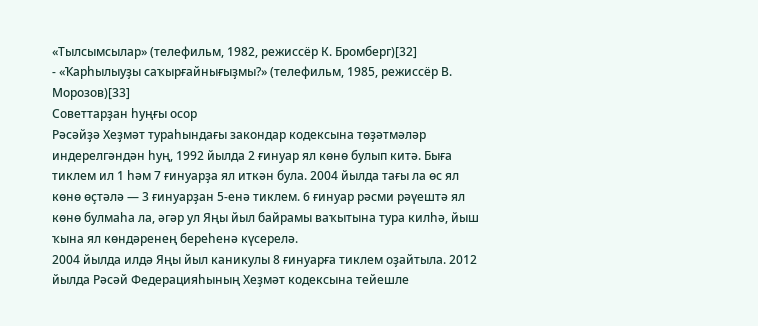«Тылсымсылар» (телефильм, 1982, режиссёр К. Бромберг)[32]
- «Ҡарһылыуҙы саҡырғайнығыҙмы?» (телефильм, 1985, режиссёр В. Морозов)[33]
Советтарҙан һуңғы осор
Рәсәйҙә Хеҙмәт тураһындағы закондар кодексына төҙәтмәләр индерелгәндән һуң, 1992 йылда 2 ғинуар ял көнө булып китә. Быға тиклем ил 1 һәм 7 ғинуарҙа ял иткән була. 2004 йылда тағы ла өс ял көнө өҫтәлә — 3 ғинуарҙан 5-енә тиклем. 6 ғинуар рәсми рәүештә ял көнө булмаһа ла, әгәр ул Яңы йыл байрамы ваҡытына тура килһә, йыш ҡына ял көндәренең береһенә күсерелә.
2004 йылда илдә Яңы йыл каникулы 8 ғинуарға тиклем оҙайтыла. 2012 йылда Рәсәй Федерацияһының Хеҙмәт кодексына тейешле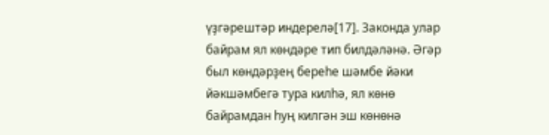үҙгәрештәр индерелә[17]. Законда улар байрам ял көндәре тип билдәләнә. Әгәр был көндәрҙең береһе шәмбе йәки йәкшәмбегә тура килһә, ял көнө байрамдан һуң килгән эш көнөнә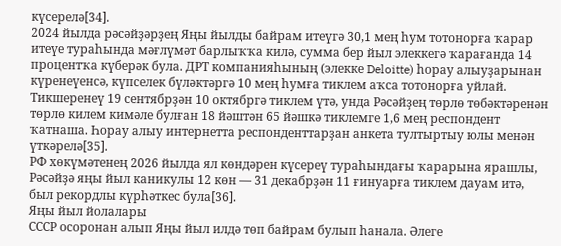күсерелә[34].
2024 йылда рәсәйҙәрҙең Яңы йылды байрам итеүгә 30,1 мең һум тотонорға ҡарар итеүе тураһында мәғлүмәт барлыҡҡа килә, сумма бер йыл элеккегә ҡарағанда 14 процентҡа күберәк була. ДРТ компанияһының (элекке Deloitte) һорау алыуҙарынан күренеүенсә, күпселек бүләктәргә 10 мең һумға тиклем аҡса тотонорға уйлай. Тикшеренеү 19 сентябрҙән 10 октябргә тиклем үтә, унда Рәсәйҙең төрлө төбәктәренән төрлө килем кимәле булған 18 йәштән 65 йәшкә тиклемге 1,6 мең респондент ҡатнаша. Һорау алыу интернетта респонденттарҙан анкета тултыртыу юлы менән үткәрелә[35].
РФ хөкүмәтенең 2026 йылда ял көндәрен күсереү тураһындағы ҡарарына ярашлы, Рәсәйҙә яңы йыл каникулы 12 көн — 31 декабрҙән 11 ғинуарға тиклем дауам итә, был рекордлы күрһәткес була[36].
Яңы йыл йолалары
СССР осоронан алып Яңы йыл илдә төп байрам булып һанала. Әлеге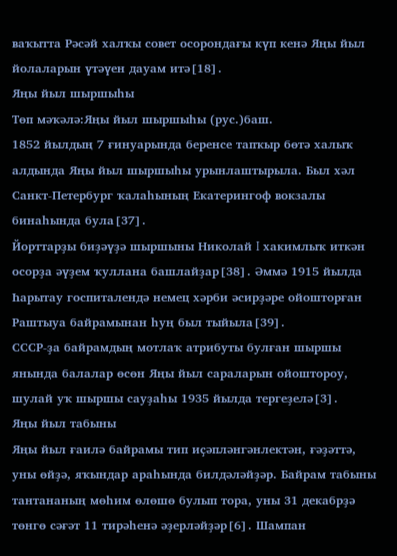ваҡытта Рәсәй халҡы совет осорондағы күп кенә Яңы йыл йолаларын үтәүен дауам итә[18].
Яңы йыл шыршыһы
Төп мәҡәлә:Яңы йыл шыршыһы (рус.)баш.
1852 йылдың 7 ғинуарында беренсе тапҡыр бөтә халыҡ алдында Яңы йыл шыршыһы урынлаштырыла. Был хәл Санкт-Петербург ҡалаһының Екатерингоф вокзалы бинаһында була[37].
Йорттарҙы биҙәүҙә шыршыны Николай I хакимлыҡ иткән осорҙа әүҙем ҡуллана башлайҙар[38]. Әммә 1915 йылда Һарытау госпиталендә немец хәрби әсирҙәре ойошторған Раштыуа байрамынан һуң был тыйыла[39].
СССР-ҙа байрамдың мотлаҡ атрибуты булған шыршы янында балалар өсөн Яңы йыл сараларын ойоштороу, шулай уҡ шыршы сауҙаһы 1935 йылда тергеҙелә[3].
Яңы йыл табыны
Яңы йыл ғаилә байрамы тип иҫәпләнгәнлектән, ғәҙәттә, уны өйҙә, яҡындар араһында билдәләйҙәр. Байрам табыны тантананың мөһим өлөшө булып тора, уны 31 декабрҙә төнгө сәғәт 11 тирәһенә әҙерләйҙәр[6]. Шампан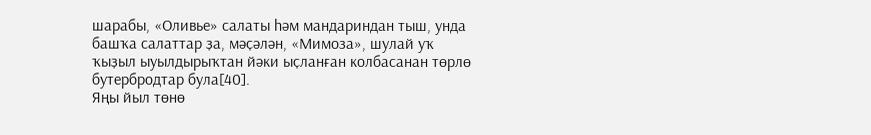шарабы, «Оливье» салаты һәм мандариндан тыш, унда башҡа салаттар ҙа, мәҫәлән, «Мимоза», шулай уҡ ҡыҙыл ыуылдырыҡтан йәки ыҫланған колбасанан төрлө бутербродтар була[40].
Яңы йыл төнө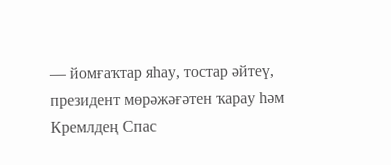— йомғаҡтар яһау, тостар әйтеү, президент мөрәжәғәтен ҡарау һәм Кремлдең Спас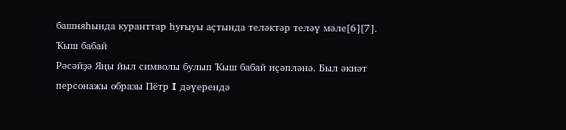башняһында куранттар һуғыуы аҫтында теләктәр теләү мәле[6][7].
Ҡыш бабай
Рәсәйҙә Яңы йыл символы булып Ҡыш бабай иҫәпләнә. Был әкиәт персонажы образы Пётр I дәүерендә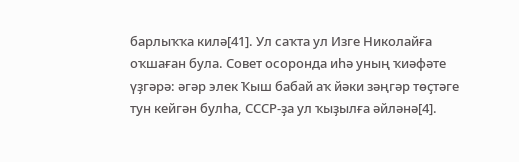барлыҡҡа килә[41]. Ул саҡта ул Изге Николайға оҡшаған була. Совет осоронда иһә уның ҡиәфәте үҙгәрә: әгәр элек Ҡыш бабай аҡ йәки зәңгәр төҫтәге тун кейгән булһа, СССР-ҙа ул ҡыҙылға әйләнә[4].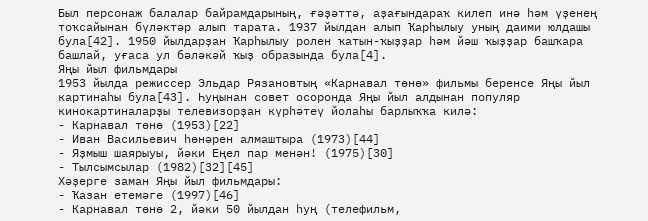Был персонаж балалар байрамдарының, ғәҙәттә, аҙағындараҡ килеп инә һәм үҙенең тоҡсайынан бүләктәр алып тарата. 1937 йылдан алып Ҡарһылыу уның даими юлдашы була[42]. 1950 йылдарҙан Ҡарһылыу ролен ҡатын-ҡыҙҙар һәм йәш ҡыҙҙар башҡара башлай, уғаса ул бәләкәй ҡыҙ образында була[4].
Яңы йыл фильмдары
1953 йылда режиссер Эльдар Рязановтың «Карнавал төнө» фильмы беренсе Яңы йыл картинаһы була[43]. Һуңынан совет осоронда Яңы йыл алдынан популяр кинокартиналарҙы телевизорҙан күрһәтеү йолаһы барлыҡҡа килә:
- Карнавал төнө (1953)[22]
- Иван Васильевич һөнәрен алмаштыра (1973)[44]
- Яҙмыш шаярыуы, йәки Еңел пар менән! (1975)[30]
- Тылсымсылар (1982)[32][45]
Хәҙерге заман Яңы йыл фильмдары:
- Ҡазан етемәге (1997)[46]
- Карнавал төнө 2, йәки 50 йылдан һуң (телефильм,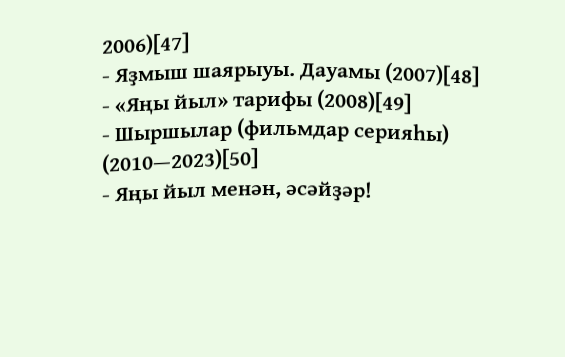2006)[47]
- Яҙмыш шаярыуы. Дауамы (2007)[48]
- «Яңы йыл» тарифы (2008)[49]
- Шыршылар (фильмдар серияһы) (2010—2023)[50]
- Яңы йыл менән, әсәйҙәр!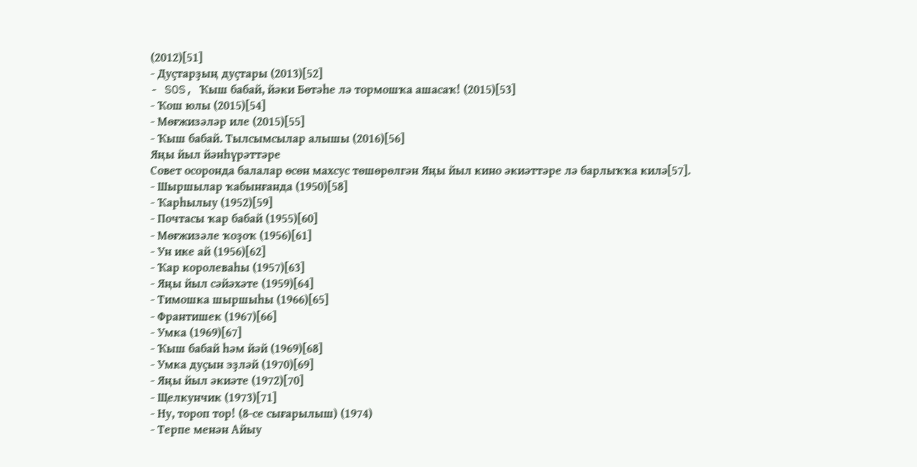(2012)[51]
- Дуҫтарҙың дуҫтары (2013)[52]
- SOS, Ҡыш бабай, йәки Бөтәһе лә тормошҡа ашасаҡ! (2015)[53]
- Ҡош юлы (2015)[54]
- Мөғжизәләр иле (2015)[55]
- Ҡыш бабай. Тылсымсылар алышы (2016)[56]
Яңы йыл йәнһүрәттәре
Совет осоронда балалар өсөн махсус төшөрөлгән Яңы йыл кино әкиәттәре лә барлыҡҡа килә[57].
- Шыршылар ҡабынғанда (1950)[58]
- Ҡарһылыу (1952)[59]
- Почтасы ҡар бабай (1955)[60]
- Мөғжизәле ҡоҙоҡ (1956)[61]
- Ун ике ай (1956)[62]
- Ҡар королеваһы (1957)[63]
- Яңы йыл сәйәхәте (1959)[64]
- Тимошка шыршыһы (1966)[65]
- Франтишек (1967)[66]
- Умка (1969)[67]
- Ҡыш бабай һәм йәй (1969)[68]
- Умка дуҫын эҙләй (1970)[69]
- Яңы йыл әкиәте (1972)[70]
- Щелкунчик (1973)[71]
- Ну, тороп тор! (8-се сығарылыш) (1974)
- Терпе менән Айыу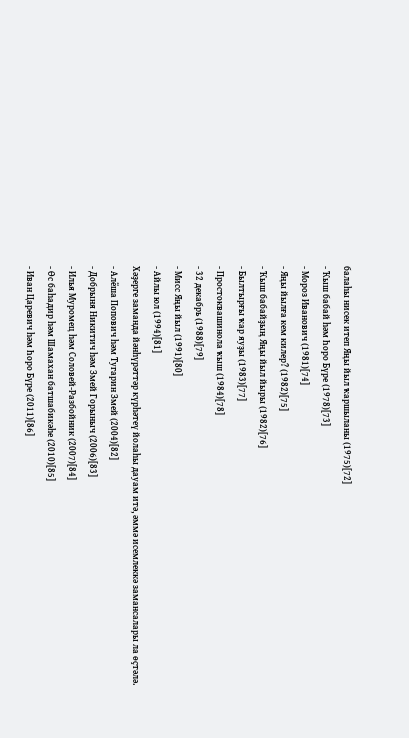балаһы нисек итеп Яңы йыл ҡаршыланы (1975)[72]
- Ҡыш бабай һәм Һоро Бүре (1978)[73]
- Мороз Иванович (1981)[74]
- Яңы йылға кем килер? (1982)[75]
- Ҡыш бабайҙың Яңы йыл йыры (1982)[76]
- Былтырғы ҡар яуҙы (1983)[77]
- Простоквашинола ҡыш (1984)[78]
- 32 декабрь (1988)[79]
- Мисс Яңы йыл (1991)[80]
- Айлы юл (1994)[81]
Хәҙерге заманда йәнһүрәттәр күрһәтеү йолаһы дауам итә, әммә исемлеккә замансалары ла өҫтәлә.
- Алёша Попович һәм Тугарин Змей (2004)[82]
- Добрыня Никитич һәм Змей Горыныч (2006)[83]
- Илья Муромец һәм Соловей-Разбойник (2007)[84]
- Өс баһадир һәм Шамахан батшабикәһе (2010)[85]
- Иван Царевич һәм Һоро Бүре (2011)[86]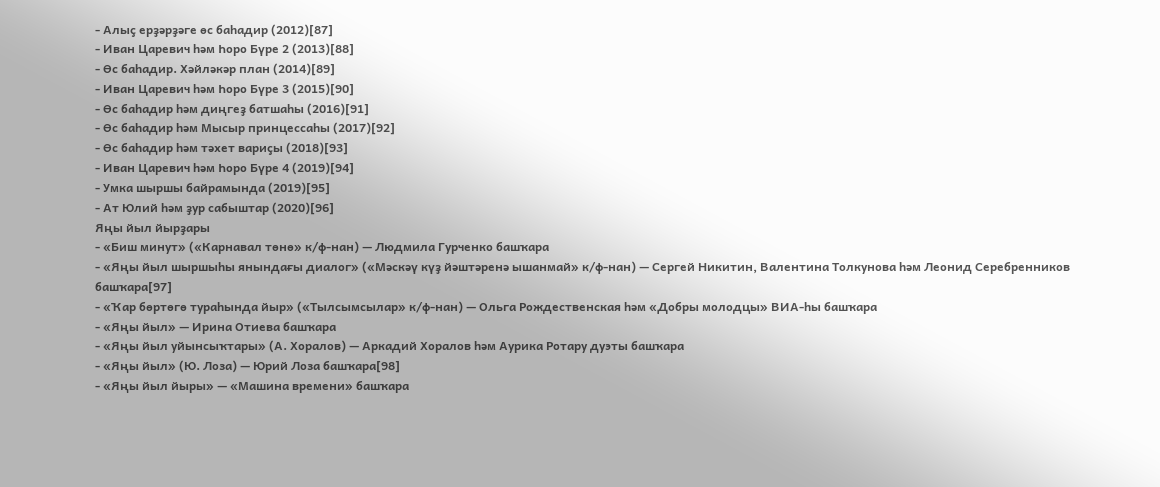- Алыҫ ерҙәрҙәге өс баһадир (2012)[87]
- Иван Царевич һәм Һоро Бүре 2 (2013)[88]
- Өс баһадир. Хәйләкәр план (2014)[89]
- Иван Царевич һәм Һоро Бүре 3 (2015)[90]
- Өс баһадир һәм диңгеҙ батшаһы (2016)[91]
- Өс баһадир һәм Мысыр принцессаһы (2017)[92]
- Өс баһадир һәм тәхет вариҫы (2018)[93]
- Иван Царевич һәм Һоро Бүре 4 (2019)[94]
- Умка шыршы байрамында (2019)[95]
- Ат Юлий һәм ҙур сабыштар (2020)[96]
Яңы йыл йырҙары
- «Биш минут» («Карнавал төнө» к/ф-нан) — Людмила Гурченко башҡара
- «Яңы йыл шыршыһы янындағы диалог» («Мәскәү күҙ йәштәренә ышанмай» к/ф-нан) — Сергей Никитин, Валентина Толкунова һәм Леонид Серебренников башҡара[97]
- «Ҡар бөртөгө тураһында йыр» («Тылсымсылар» к/ф-нан) — Ольга Рождественская һәм «Добры молодцы» ВИА-һы башҡара
- «Яңы йыл» — Ирина Отиева башҡара
- «Яңы йыл уйынсыҡтары» (А. Хоралов) — Аркадий Хоралов һәм Аурика Ротару дуэты башҡара
- «Яңы йыл» (Ю. Лоза) — Юрий Лоза башҡара[98]
- «Яңы йыл йыры» — «Машина времени» башҡара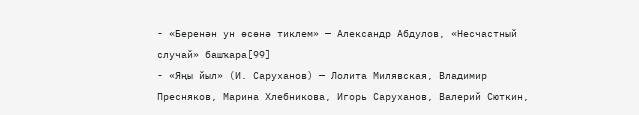- «Беренән ун өсөнә тиклем» — Александр Абдулов, «Несчастный случай» башҡара[99]
- «Яңы йыл» (И. Саруханов) — Лолита Милявская, Владимир Пресняков, Марина Хлебникова, Игорь Саруханов, Валерий Сюткин,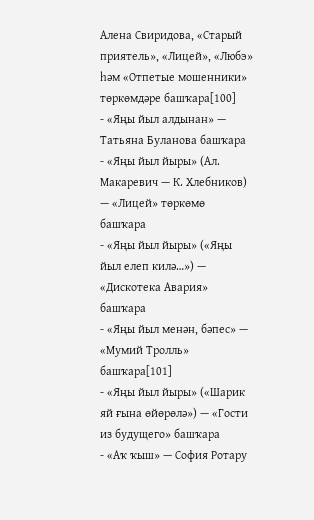Алена Свиридова, «Старый приятель», «Лицей», «Любэ» һәм «Отпетые мошенники» төркөмдәре башҡара[100]
- «Яңы йыл алдынан» — Татьяна Буланова башҡара
- «Яңы йыл йыры» (Ал. Макаревич — К. Хлебников) — «Лицей» төркөмө башҡара
- «Яңы йыл йыры» («Яңы йыл елеп килә…») — «Дискотека Авария» башҡара
- «Яңы йыл менән, бәпес» — «Мумий Тролль» башҡара[101]
- «Яңы йыл йыры» («Шарик яй ғына өйөрөлә») — «Гости из будущего» башҡара
- «Аҡ ҡыш» — София Ротару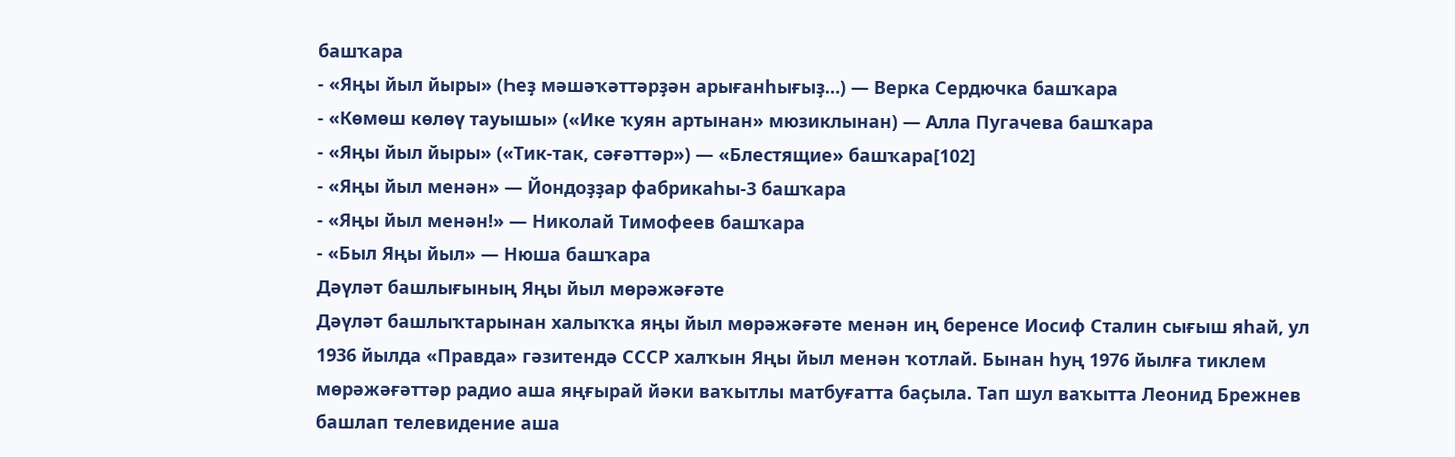башҡара
- «Яңы йыл йыры» (Һеҙ мәшәҡәттәрҙән арығанһығыҙ…) — Верка Сердючка башҡара
- «Көмөш көлөү тауышы» («Ике ҡуян артынан» мюзиклынан) — Алла Пугачева башҡара
- «Яңы йыл йыры» («Тик-так, сәғәттәр») — «Блестящие» башҡара[102]
- «Яңы йыл менән» — Йондоҙҙар фабрикаһы-3 башҡара
- «Яңы йыл менән!» — Николай Тимофеев башҡара
- «Был Яңы йыл» — Нюша башҡара
Дәүләт башлығының Яңы йыл мөрәжәғәте
Дәүләт башлыҡтарынан халыҡҡа яңы йыл мөрәжәғәте менән иң беренсе Иосиф Сталин сығыш яһай, ул 1936 йылда «Правда» гәзитендә СССР халҡын Яңы йыл менән ҡотлай. Бынан һуң 1976 йылға тиклем мөрәжәғәттәр радио аша яңғырай йәки ваҡытлы матбуғатта баҫыла. Тап шул ваҡытта Леонид Брежнев башлап телевидение аша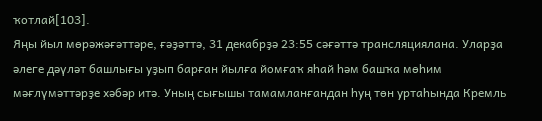ҡотлай[103].
Яңы йыл мөрәжәғәттәре, ғәҙәттә, 31 декабрҙә 23:55 сәғәттә трансляциялана. Уларҙа әлеге дәүләт башлығы уҙып барған йылға йомғаҡ яһай һәм башҡа мөһим мәғлүмәттәрҙе хәбәр итә. Уның сығышы тамамланғандан һуң төн уртаһында Кремль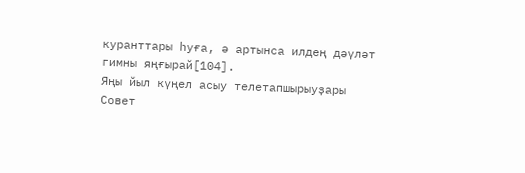куранттары һуға, ә артынса илдең дәүләт гимны яңғырай[104].
Яңы йыл күңел асыу телетапшырыуҙары
Совет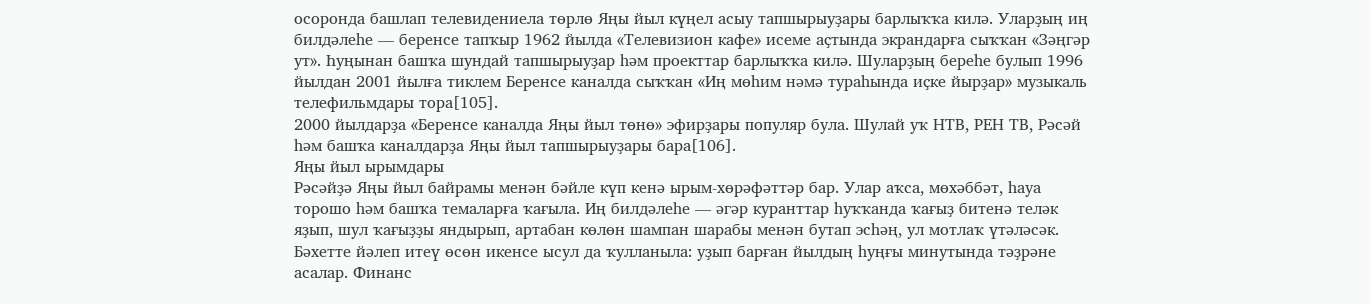осоронда башлап телевидениела төрлө Яңы йыл күңел асыу тапшырыуҙары барлыҡҡа килә. Уларҙың иң билдәлеһе — беренсе тапҡыр 1962 йылда «Телевизион кафе» исеме аҫтында экрандарға сыҡҡан «Зәңгәр ут». Һуңынан башҡа шундай тапшырыуҙар һәм проекттар барлыҡҡа килә. Шуларҙың береһе булып 1996 йылдан 2001 йылға тиклем Беренсе каналда сыҡҡан «Иң мөһим нәмә тураһында иҫке йырҙар» музыкаль телефильмдары тора[105].
2000 йылдарҙа «Беренсе каналда Яңы йыл төнө» эфирҙары популяр була. Шулай уҡ НТВ, РЕН ТВ, Рәсәй һәм башҡа каналдарҙа Яңы йыл тапшырыуҙары бара[106].
Яңы йыл ырымдары
Рәсәйҙә Яңы йыл байрамы менән бәйле күп кенә ырым-хөрәфәттәр бар. Улар аҡса, мөхәббәт, һауа торошо һәм башҡа темаларға ҡағыла. Иң билдәлеһе — әгәр куранттар һуҡҡанда ҡағыҙ битенә теләк яҙып, шул ҡағыҙҙы яндырып, артабан көлөн шампан шарабы менән бутап эсһәң, ул мотлаҡ үтәләсәк.
Бәхетте йәлеп итеү өсөн икенсе ысул да ҡулланыла: уҙып барған йылдың һуңғы минутында тәҙрәне асалар. Финанс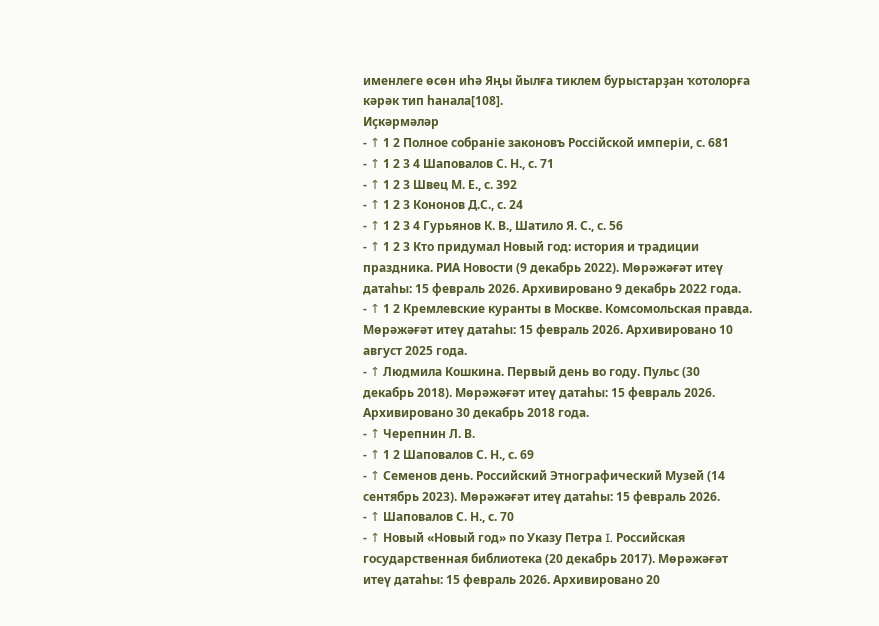именлеге өсөн иһә Яңы йылға тиклем бурыстарҙан ҡотолорға кәрәк тип һанала[108].
Иҫкәрмәләр
- ↑ 1 2 Полное собраніе законовъ Россійской имперіи, с. 681
- ↑ 1 2 3 4 Шаповалов С. Н., с. 71
- ↑ 1 2 3 Швец М. Е., с. 392
- ↑ 1 2 3 Кононов Д.С., с. 24
- ↑ 1 2 3 4 Гурьянов К. В., Шатило Я. С., с. 56
- ↑ 1 2 3 Кто придумал Новый год: история и традиции праздника. РИА Новости (9 декабрь 2022). Мөрәжәғәт итеү датаһы: 15 февраль 2026. Архивировано 9 декабрь 2022 года.
- ↑ 1 2 Кремлевские куранты в Москве. Комсомольская правда. Мөрәжәғәт итеү датаһы: 15 февраль 2026. Архивировано 10 август 2025 года.
- ↑ Людмила Кошкина. Первый день во году. Пульс (30 декабрь 2018). Мөрәжәғәт итеү датаһы: 15 февраль 2026. Архивировано 30 декабрь 2018 года.
- ↑ Черепнин Л. В.
- ↑ 1 2 Шаповалов С. Н., с. 69
- ↑ Семенов день. Российский Этнографический Музей (14 сентябрь 2023). Мөрәжәғәт итеү датаһы: 15 февраль 2026.
- ↑ Шаповалов С. Н., с. 70
- ↑ Новый «Новый год» по Указу Петра I. Российская государственная библиотека (20 декабрь 2017). Мөрәжәғәт итеү датаһы: 15 февраль 2026. Архивировано 20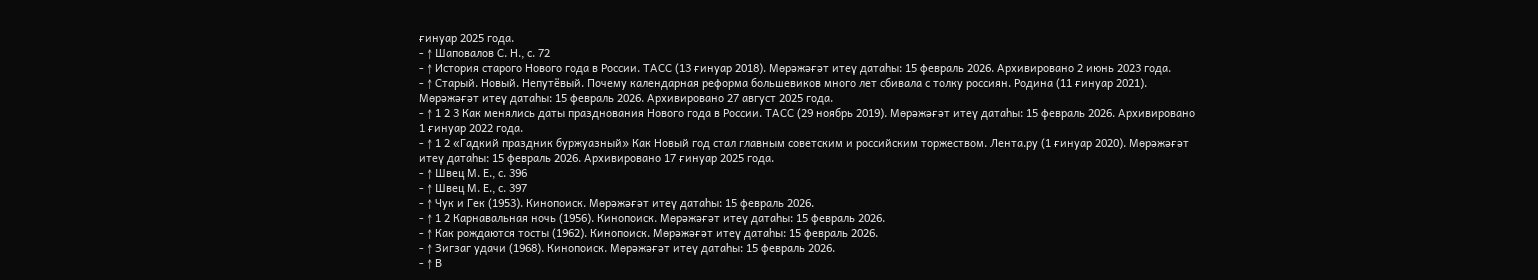ғинуар 2025 года.
- ↑ Шаповалов С. Н., с. 72
- ↑ История старого Нового года в России. ТАСС (13 ғинуар 2018). Мөрәжәғәт итеү датаһы: 15 февраль 2026. Архивировано 2 июнь 2023 года.
- ↑ Старый. Новый. Непутёвый. Почему календарная реформа большевиков много лет сбивала с толку россиян. Родина (11 ғинуар 2021). Мөрәжәғәт итеү датаһы: 15 февраль 2026. Архивировано 27 август 2025 года.
- ↑ 1 2 3 Как менялись даты празднования Нового года в России. ТАСС (29 ноябрь 2019). Мөрәжәғәт итеү датаһы: 15 февраль 2026. Архивировано 1 ғинуар 2022 года.
- ↑ 1 2 «Гадкий праздник буржуазный» Как Новый год стал главным советским и российским торжеством. Лента.ру (1 ғинуар 2020). Мөрәжәғәт итеү датаһы: 15 февраль 2026. Архивировано 17 ғинуар 2025 года.
- ↑ Швец М. Е., с. 396
- ↑ Швец М. Е., с. 397
- ↑ Чук и Гек (1953). Кинопоиск. Мөрәжәғәт итеү датаһы: 15 февраль 2026.
- ↑ 1 2 Карнавальная ночь (1956). Кинопоиск. Мөрәжәғәт итеү датаһы: 15 февраль 2026.
- ↑ Как рождаются тосты (1962). Кинопоиск. Мөрәжәғәт итеү датаһы: 15 февраль 2026.
- ↑ Зигзаг удачи (1968). Кинопоиск. Мөрәжәғәт итеү датаһы: 15 февраль 2026.
- ↑ В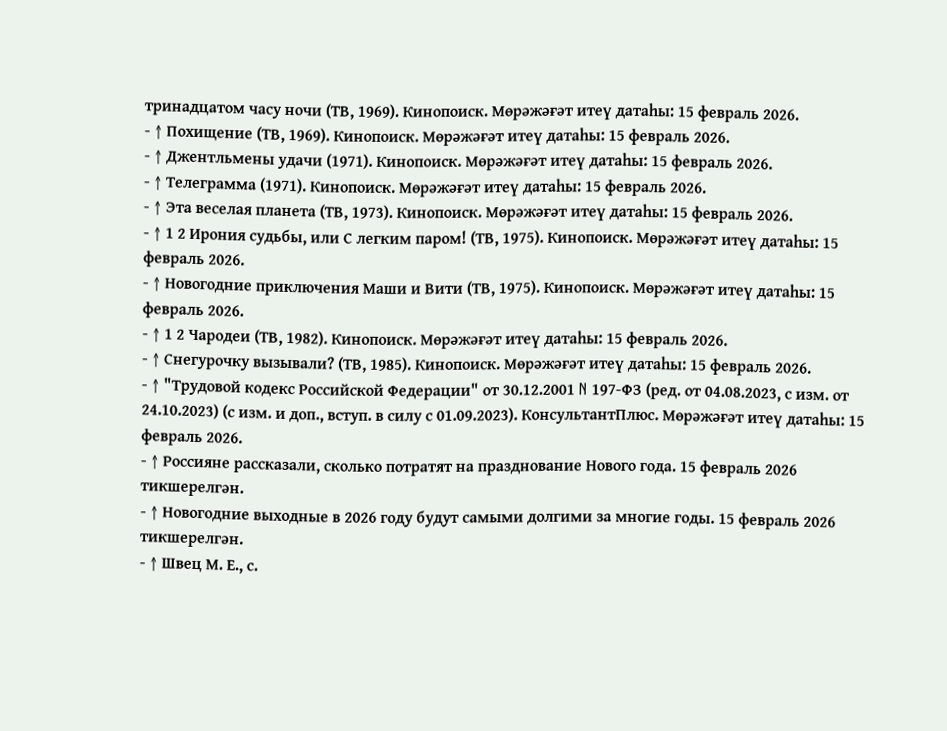тринадцатом часу ночи (ТВ, 1969). Кинопоиск. Мөрәжәғәт итеү датаһы: 15 февраль 2026.
- ↑ Похищение (ТВ, 1969). Кинопоиск. Мөрәжәғәт итеү датаһы: 15 февраль 2026.
- ↑ Джентльмены удачи (1971). Кинопоиск. Мөрәжәғәт итеү датаһы: 15 февраль 2026.
- ↑ Телеграмма (1971). Кинопоиск. Мөрәжәғәт итеү датаһы: 15 февраль 2026.
- ↑ Эта веселая планета (ТВ, 1973). Кинопоиск. Мөрәжәғәт итеү датаһы: 15 февраль 2026.
- ↑ 1 2 Ирония судьбы, или С легким паром! (ТВ, 1975). Кинопоиск. Мөрәжәғәт итеү датаһы: 15 февраль 2026.
- ↑ Новогодние приключения Маши и Вити (ТВ, 1975). Кинопоиск. Мөрәжәғәт итеү датаһы: 15 февраль 2026.
- ↑ 1 2 Чародеи (ТВ, 1982). Кинопоиск. Мөрәжәғәт итеү датаһы: 15 февраль 2026.
- ↑ Снегурочку вызывали? (ТВ, 1985). Кинопоиск. Мөрәжәғәт итеү датаһы: 15 февраль 2026.
- ↑ "Трудовой кодекс Российской Федерации" от 30.12.2001 N 197-ФЗ (ред. от 04.08.2023, с изм. от 24.10.2023) (с изм. и доп., вступ. в силу с 01.09.2023). КонсультантПлюс. Мөрәжәғәт итеү датаһы: 15 февраль 2026.
- ↑ Россияне рассказали, сколько потратят на празднование Нового года. 15 февраль 2026 тикшерелгән.
- ↑ Новогодние выходные в 2026 году будут самыми долгими за многие годы. 15 февраль 2026 тикшерелгән.
- ↑ Швец М. Е., с.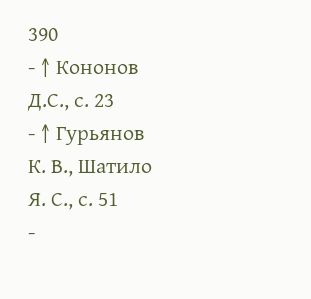390
- ↑ Кононов Д.С., с. 23
- ↑ Гурьянов К. В., Шатило Я. С., с. 51
-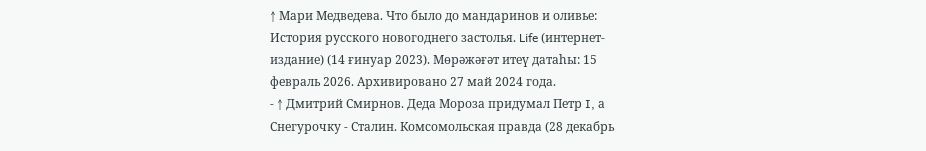↑ Мари Медведева. Что было до мандаринов и оливье: История русского новогоднего застолья. Life (интернет-издание) (14 ғинуар 2023). Мөрәжәғәт итеү датаһы: 15 февраль 2026. Архивировано 27 май 2024 года.
- ↑ Дмитрий Смирнов. Деда Мороза придумал Петр I, а Снегурочку - Сталин. Комсомольская правда (28 декабрь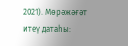2021). Мөрәжәғәт итеү датаһы: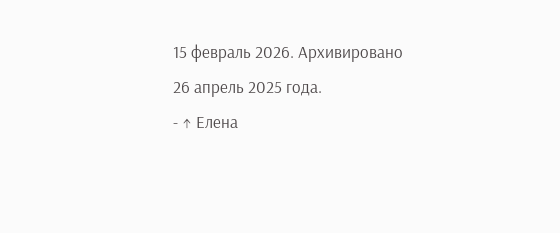15 февраль 2026. Архивировано 26 апрель 2025 года.
- ↑ Елена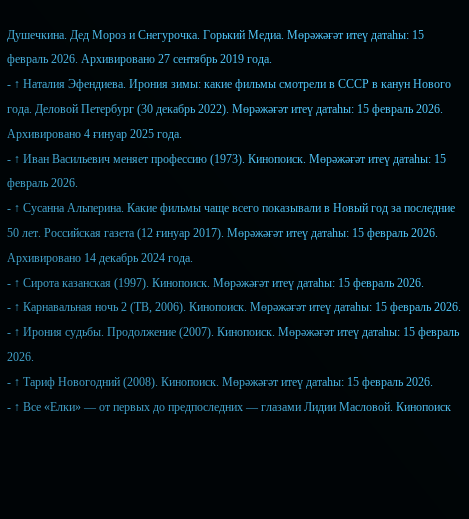Душечкина. Дед Мороз и Снегурочка. Горький Медиа. Мөрәжәғәт итеү датаһы: 15 февраль 2026. Архивировано 27 сентябрь 2019 года.
- ↑ Наталия Эфендиева. Ирония зимы: какие фильмы смотрели в СССР в канун Нового года. Деловой Петербург (30 декабрь 2022). Мөрәжәғәт итеү датаһы: 15 февраль 2026. Архивировано 4 ғинуар 2025 года.
- ↑ Иван Васильевич меняет профессию (1973). Кинопоиск. Мөрәжәғәт итеү датаһы: 15 февраль 2026.
- ↑ Сусанна Альперина. Какие фильмы чаще всего показывали в Новый год за последние 50 лет. Российская газета (12 ғинуар 2017). Мөрәжәғәт итеү датаһы: 15 февраль 2026. Архивировано 14 декабрь 2024 года.
- ↑ Сирота казанская (1997). Кинопоиск. Мөрәжәғәт итеү датаһы: 15 февраль 2026.
- ↑ Карнавальная ночь 2 (ТВ, 2006). Кинопоиск. Мөрәжәғәт итеү датаһы: 15 февраль 2026.
- ↑ Ирония судьбы. Продолжение (2007). Кинопоиск. Мөрәжәғәт итеү датаһы: 15 февраль 2026.
- ↑ Тариф Новогодний (2008). Кинопоиск. Мөрәжәғәт итеү датаһы: 15 февраль 2026.
- ↑ Все «Елки» — от первых до предпоследних — глазами Лидии Масловой. Кинопоиск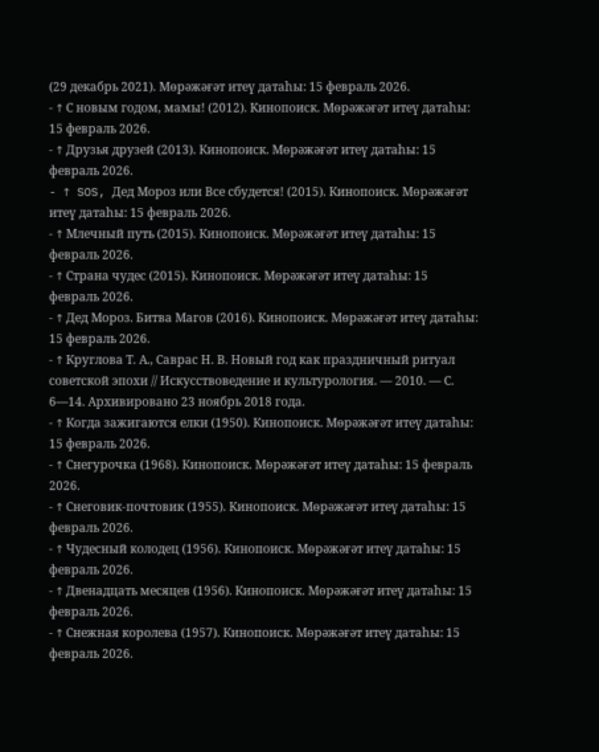(29 декабрь 2021). Мөрәжәғәт итеү датаһы: 15 февраль 2026.
- ↑ С новым годом, мамы! (2012). Кинопоиск. Мөрәжәғәт итеү датаһы: 15 февраль 2026.
- ↑ Друзья друзей (2013). Кинопоиск. Мөрәжәғәт итеү датаһы: 15 февраль 2026.
- ↑ SOS, Дед Мороз или Все сбудется! (2015). Кинопоиск. Мөрәжәғәт итеү датаһы: 15 февраль 2026.
- ↑ Млечный путь (2015). Кинопоиск. Мөрәжәғәт итеү датаһы: 15 февраль 2026.
- ↑ Страна чудес (2015). Кинопоиск. Мөрәжәғәт итеү датаһы: 15 февраль 2026.
- ↑ Дед Мороз. Битва Магов (2016). Кинопоиск. Мөрәжәғәт итеү датаһы: 15 февраль 2026.
- ↑ Круглова Т. А., Саврас Н. В. Новый год как праздничный ритуал советской эпохи // Искусствоведение и культурология. — 2010. — С. 6—14. Архивировано 23 ноябрь 2018 года.
- ↑ Когда зажигаются елки (1950). Кинопоиск. Мөрәжәғәт итеү датаһы: 15 февраль 2026.
- ↑ Снегурочка (1968). Кинопоиск. Мөрәжәғәт итеү датаһы: 15 февраль 2026.
- ↑ Снеговик-почтовик (1955). Кинопоиск. Мөрәжәғәт итеү датаһы: 15 февраль 2026.
- ↑ Чудесный колодец (1956). Кинопоиск. Мөрәжәғәт итеү датаһы: 15 февраль 2026.
- ↑ Двенадцать месяцев (1956). Кинопоиск. Мөрәжәғәт итеү датаһы: 15 февраль 2026.
- ↑ Снежная королева (1957). Кинопоиск. Мөрәжәғәт итеү датаһы: 15 февраль 2026.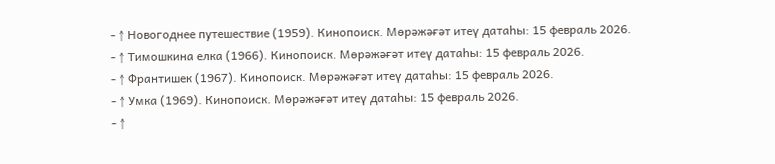- ↑ Новогоднее путешествие (1959). Кинопоиск. Мөрәжәғәт итеү датаһы: 15 февраль 2026.
- ↑ Тимошкина елка (1966). Кинопоиск. Мөрәжәғәт итеү датаһы: 15 февраль 2026.
- ↑ Франтишек (1967). Кинопоиск. Мөрәжәғәт итеү датаһы: 15 февраль 2026.
- ↑ Умка (1969). Кинопоиск. Мөрәжәғәт итеү датаһы: 15 февраль 2026.
- ↑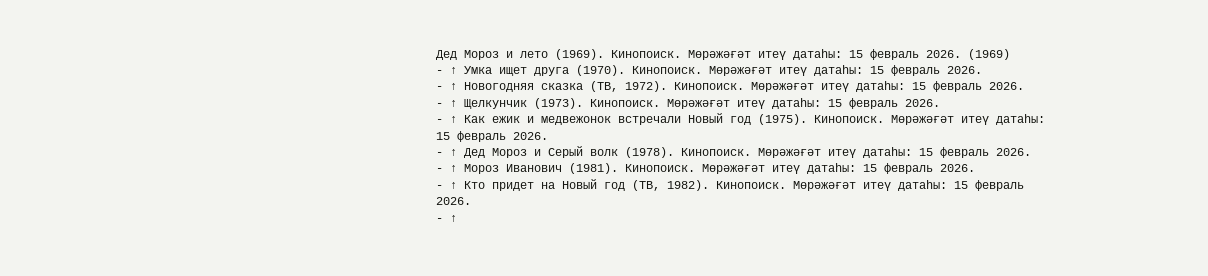Дед Мороз и лето (1969). Кинопоиск. Мөрәжәғәт итеү датаһы: 15 февраль 2026. (1969)
- ↑ Умка ищет друга (1970). Кинопоиск. Мөрәжәғәт итеү датаһы: 15 февраль 2026.
- ↑ Новогодняя сказка (ТВ, 1972). Кинопоиск. Мөрәжәғәт итеү датаһы: 15 февраль 2026.
- ↑ Щелкунчик (1973). Кинопоиск. Мөрәжәғәт итеү датаһы: 15 февраль 2026.
- ↑ Как ежик и медвежонок встречали Новый год (1975). Кинопоиск. Мөрәжәғәт итеү датаһы: 15 февраль 2026.
- ↑ Дед Мороз и Серый волк (1978). Кинопоиск. Мөрәжәғәт итеү датаһы: 15 февраль 2026.
- ↑ Мороз Иванович (1981). Кинопоиск. Мөрәжәғәт итеү датаһы: 15 февраль 2026.
- ↑ Кто придет на Новый год (ТВ, 1982). Кинопоиск. Мөрәжәғәт итеү датаһы: 15 февраль 2026.
- ↑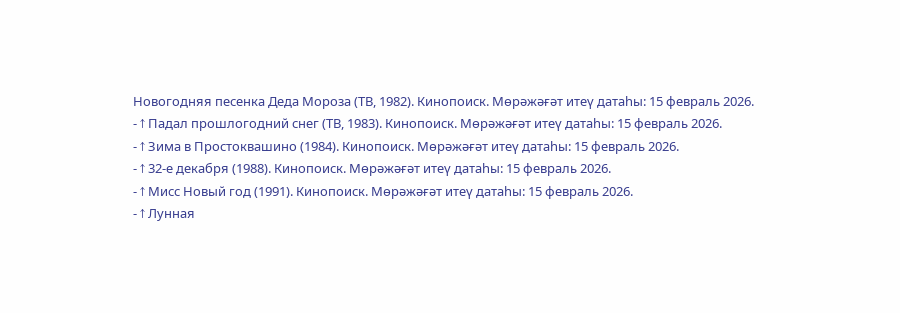Новогодняя песенка Деда Мороза (ТВ, 1982). Кинопоиск. Мөрәжәғәт итеү датаһы: 15 февраль 2026.
- ↑ Падал прошлогодний снег (ТВ, 1983). Кинопоиск. Мөрәжәғәт итеү датаһы: 15 февраль 2026.
- ↑ Зима в Простоквашино (1984). Кинопоиск. Мөрәжәғәт итеү датаһы: 15 февраль 2026.
- ↑ 32-е декабря (1988). Кинопоиск. Мөрәжәғәт итеү датаһы: 15 февраль 2026.
- ↑ Мисс Новый год (1991). Кинопоиск. Мөрәжәғәт итеү датаһы: 15 февраль 2026.
- ↑ Лунная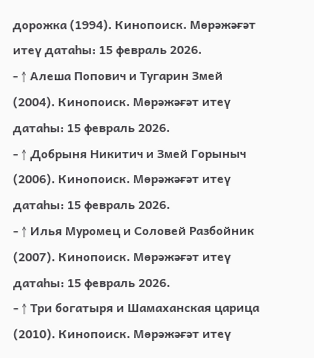дорожка (1994). Кинопоиск. Мөрәжәғәт итеү датаһы: 15 февраль 2026.
- ↑ Алеша Попович и Тугарин Змей (2004). Кинопоиск. Мөрәжәғәт итеү датаһы: 15 февраль 2026.
- ↑ Добрыня Никитич и Змей Горыныч (2006). Кинопоиск. Мөрәжәғәт итеү датаһы: 15 февраль 2026.
- ↑ Илья Муромец и Соловей Разбойник (2007). Кинопоиск. Мөрәжәғәт итеү датаһы: 15 февраль 2026.
- ↑ Три богатыря и Шамаханская царица (2010). Кинопоиск. Мөрәжәғәт итеү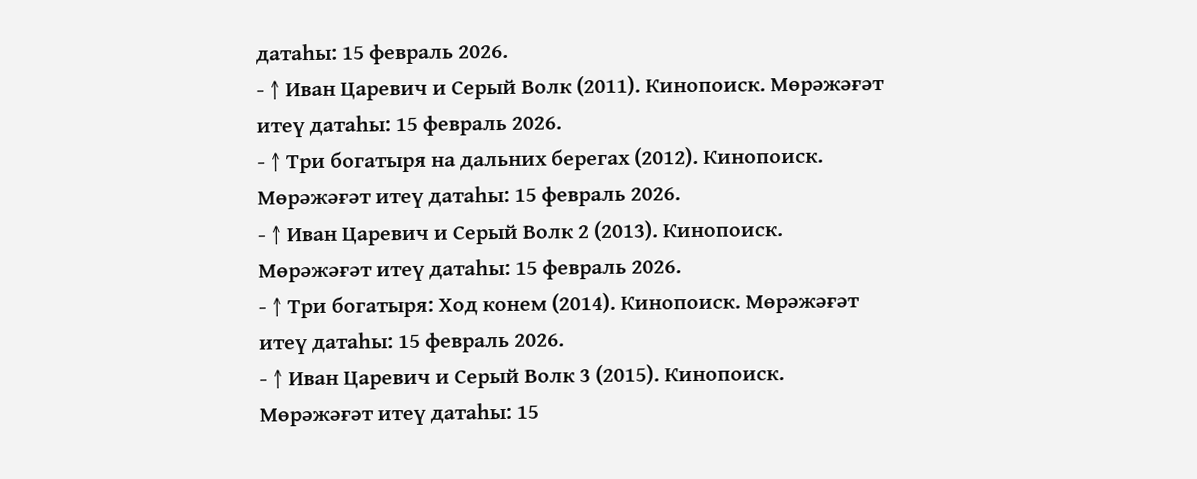датаһы: 15 февраль 2026.
- ↑ Иван Царевич и Серый Волк (2011). Кинопоиск. Мөрәжәғәт итеү датаһы: 15 февраль 2026.
- ↑ Три богатыря на дальних берегах (2012). Кинопоиск. Мөрәжәғәт итеү датаһы: 15 февраль 2026.
- ↑ Иван Царевич и Серый Волк 2 (2013). Кинопоиск. Мөрәжәғәт итеү датаһы: 15 февраль 2026.
- ↑ Три богатыря: Ход конем (2014). Кинопоиск. Мөрәжәғәт итеү датаһы: 15 февраль 2026.
- ↑ Иван Царевич и Серый Волк 3 (2015). Кинопоиск. Мөрәжәғәт итеү датаһы: 15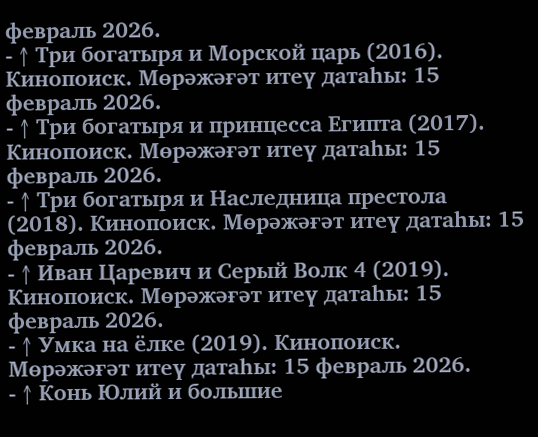февраль 2026.
- ↑ Три богатыря и Морской царь (2016). Кинопоиск. Мөрәжәғәт итеү датаһы: 15 февраль 2026.
- ↑ Три богатыря и принцесса Египта (2017). Кинопоиск. Мөрәжәғәт итеү датаһы: 15 февраль 2026.
- ↑ Три богатыря и Наследница престола (2018). Кинопоиск. Мөрәжәғәт итеү датаһы: 15 февраль 2026.
- ↑ Иван Царевич и Серый Волк 4 (2019). Кинопоиск. Мөрәжәғәт итеү датаһы: 15 февраль 2026.
- ↑ Умка на ёлке (2019). Кинопоиск. Мөрәжәғәт итеү датаһы: 15 февраль 2026.
- ↑ Конь Юлий и большие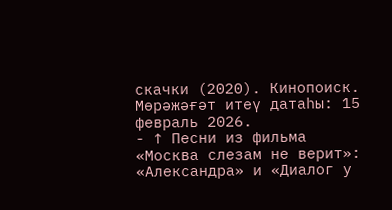скачки (2020). Кинопоиск. Мөрәжәғәт итеү датаһы: 15 февраль 2026.
- ↑ Песни из фильма «Москва слезам не верит»: «Александра» и «Диалог у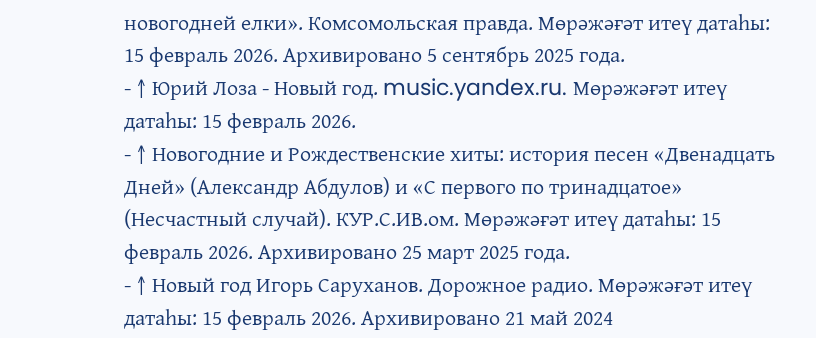новогодней елки». Комсомольская правда. Мөрәжәғәт итеү датаһы: 15 февраль 2026. Архивировано 5 сентябрь 2025 года.
- ↑ Юрий Лоза - Новый год. music.yandex.ru. Мөрәжәғәт итеү датаһы: 15 февраль 2026.
- ↑ Новогодние и Рождественские хиты: история песен «Двенадцать Дней» (Александр Абдулов) и «С первого по тринадцатое» (Несчастный случай). КУР.С.ИВ.ом. Мөрәжәғәт итеү датаһы: 15 февраль 2026. Архивировано 25 март 2025 года.
- ↑ Новый год Игорь Саруханов. Дорожное радио. Мөрәжәғәт итеү датаһы: 15 февраль 2026. Архивировано 21 май 2024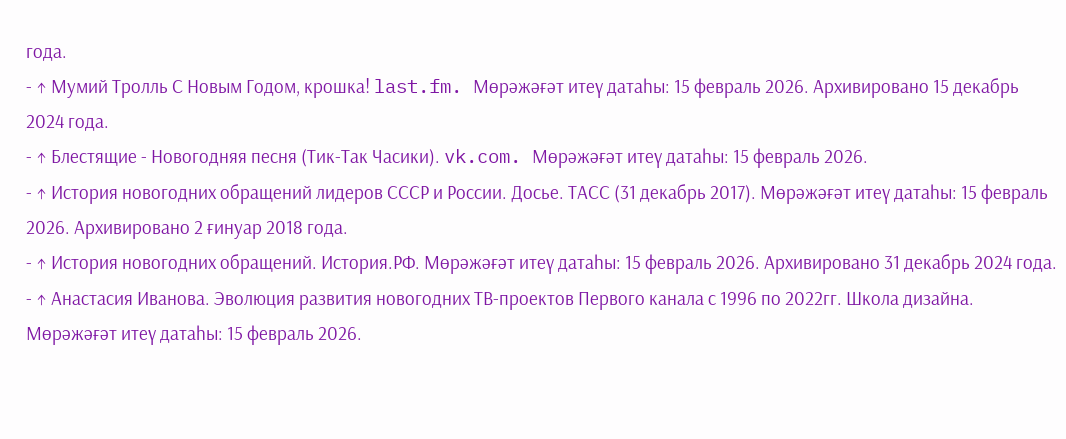года.
- ↑ Мумий Тролль С Новым Годом, крошка! last.fm. Мөрәжәғәт итеү датаһы: 15 февраль 2026. Архивировано 15 декабрь 2024 года.
- ↑ Блестящие - Новогодняя песня (Тик-Так Часики). vk.com. Мөрәжәғәт итеү датаһы: 15 февраль 2026.
- ↑ История новогодних обращений лидеров СССР и России. Досье. ТАСС (31 декабрь 2017). Мөрәжәғәт итеү датаһы: 15 февраль 2026. Архивировано 2 ғинуар 2018 года.
- ↑ История новогодних обращений. История.РФ. Мөрәжәғәт итеү датаһы: 15 февраль 2026. Архивировано 31 декабрь 2024 года.
- ↑ Анастасия Иванова. Эволюция развития новогодних ТВ-проектов Первого канала с 1996 по 2022гг. Школа дизайна. Мөрәжәғәт итеү датаһы: 15 февраль 2026.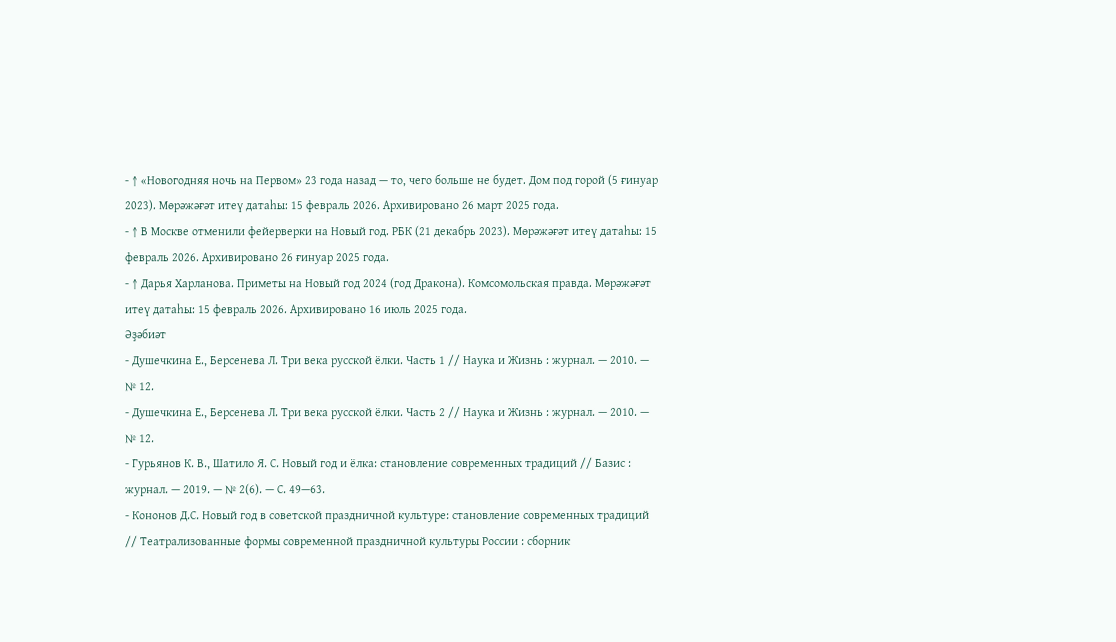- ↑ «Новогодняя ночь на Первом» 23 года назад — то, чего больше не будет. Дом под горой (5 ғинуар 2023). Мөрәжәғәт итеү датаһы: 15 февраль 2026. Архивировано 26 март 2025 года.
- ↑ В Москве отменили фейерверки на Новый год. РБК (21 декабрь 2023). Мөрәжәғәт итеү датаһы: 15 февраль 2026. Архивировано 26 ғинуар 2025 года.
- ↑ Дарья Харланова. Приметы на Новый год 2024 (год Дракона). Комсомольская правда. Мөрәжәғәт итеү датаһы: 15 февраль 2026. Архивировано 16 июль 2025 года.
Әҙәбиәт
- Душечкина Е., Берсенева Л. Три века русской ёлки. Часть 1 // Наука и Жизнь : журнал. — 2010. — № 12.
- Душечкина Е., Берсенева Л. Три века русской ёлки. Часть 2 // Наука и Жизнь : журнал. — 2010. — № 12.
- Гурьянов К. В., Шатило Я. С. Новый год и ёлка: становление современных традиций // Базис : журнал. — 2019. — № 2(6). — С. 49—63.
- Кононов Д.С. Новый год в советской праздничной культуре: становление современных традиций // Театрализованные формы современной праздничной культуры России : сборник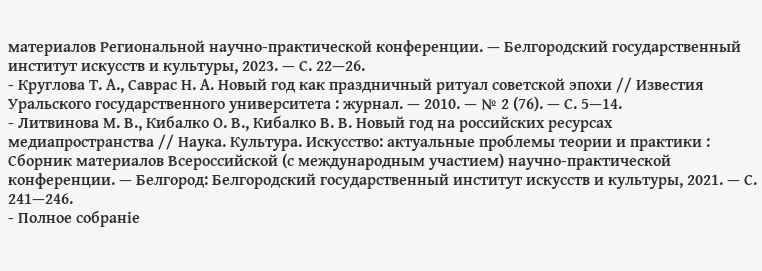материалов Региональной научно-практической конференции. — Белгородский государственный институт искусств и культуры, 2023. — С. 22—26.
- Круглова Т. А., Саврас Н. А. Новый год как праздничный ритуал советской эпохи // Известия Уральского государственного университета : журнал. — 2010. — № 2 (76). — С. 5—14.
- Литвинова М. В., Кибалко О. В., Кибалко В. В. Новый год на российских ресурсах медиапространства // Наука. Культура. Искусство: актуальные проблемы теории и практики : Сборник материалов Всероссийской (с международным участием) научно-практической конференции. — Белгород: Белгородский государственный институт искусств и культуры, 2021. — С. 241—246.
- Полное собраніе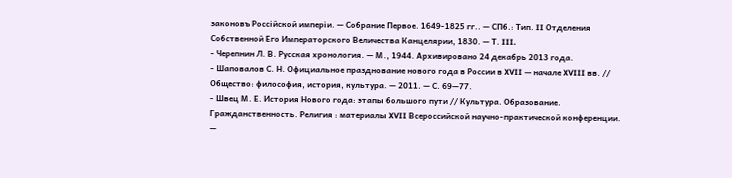законовъ Россійской имперіи. — Собрание Первое. 1649-1825 гг.. — СПб.: Тип. II Отделения Собственной Его Императорского Величества Канцелярии, 1830. — Т. III.
- Черепнин Л. В. Русская хронология. — М., 1944. Архивировано 24 декабрь 2013 года.
- Шаповалов С. Н. Официальное празднование нового года в России в XVII — начале XVIII вв. // Общество: философия, история, культура. — 2011. — С. 69—77.
- Швец М. Е. История Нового года: этапы большого пути // Культура. Образование. Гражданственность. Религия : материалы XVII Всероссийской научно-практической конференции. —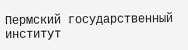Пермский государственный институт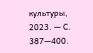культуры, 2023. — С. 387—400.